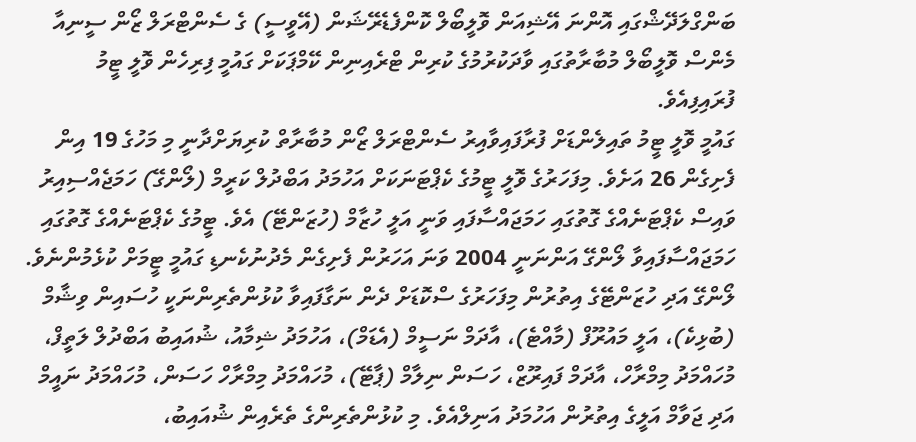ބަންގްލަދޭޝްގައި އޮންނަ އޭޝިއަން ވޮލީބޯލް ކޮންފެޑެރޭޝަން (އޭވީސީ) ގެ ސެންޓްރަލް ޒޯން ސީނިއާ މެންސް ވޮލީބޯލް މުބާރާތުގައި ވާދަކުރުމުގެ ކުރިން ޓްރެއިނިން ކޭމްޕަކަށް ގައުމީ ފިރިހެން ވޮލީ ޓީމު ފުރައިފިއެވެ.
ގައުމީ ވޮލީ ޓީމު ތައިލެންޑަށް ފުރާފައިވާއިރު ސެންޓްރަލް ޒޯން މުބާރާތް ކުރިޔަށްދާނީ މި މަހުގެ 19 އިން ފެށިގެން 26 އަށެވެ. މިފަހަރުގެ ވޮލީ ޓީމުގެ ކެޕްޓަނަކަށް އަހުމަދު އަބްދުލް ކަރީމް (ލޯންގޭ) ހަމަޖެއްސިއިރު ވައިސް ކެޕްޓަނެއްގެ ގޮތުގައި ހަމަޖައްސާފައި ވަނީ އަލީ ހުޒާމް (ހުޒަންޓޭ) އެވެ. ޓީމުގެ ކެޕްޓަނެއްގެ ގޮތުގައި ހަމަޖައްސާފައިވާ ލޯންގޭ އަންނަނީ 2004 ވަނަ އަހަރުން ފެށިގެން މެދުނުކެނޑި ގައުމީ ޓީމަށް ކުޅެމުންނެވެ.
ލޯންގޭ އަދި ހުޒަންޓޭގެ އިތުރުން މިފަހަރުގެ ސްކޮޑަށް ދެން ނަގާފައިވާ ކުޅުންތެރިންނަކީ ހުސައިން ވިޝާމް (ބުޅިކެ)، އަލީ މައުރޫފް (މާއްޓެ)، އާދަމް ނަސީމް (އެޑަމް)، އަހުމަދު ޝިމާއު، ޝުއައިބު އަބްދުލް ލަތީފް، މުހައްމަދު މިމްރާހް، އާދަމް ފައިރޫޒް، ހަސަން ނިލާމް (ޕާޓޭ)، މުހައްމަދު މިމްރާހް ހަސަން، މުހައްމަދު ނައީމް އަދި ޖަވާމް އަލީގެ އިތުރުން އަހުމަދު އަނިލްއެވެ. މި ކުޅުންތެރިންގެ ތެރެއިން ޝުއައިބު،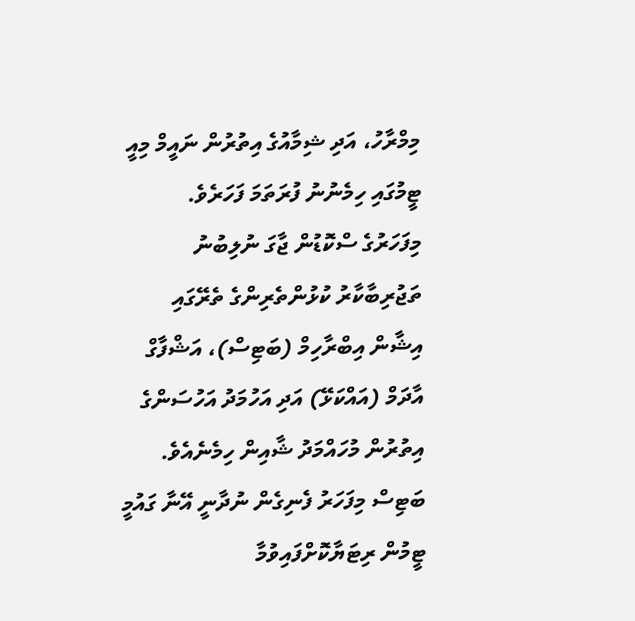މިމްރާހު، އަދި ޝިމާއުގެ އިތުރުން ނައީމް މިއީ ޓީމުގައި ހިމެނުނު ފުރަތަމަ ފަހަރެވެ.
މިފަހަރުގެ ސްކޮޑުން ޖާގަ ނުލިބުނު ތަޖުރިބާކާރު ކުޅުންތެރިންގެ ތެރޭގައި އިޝާން އިބްރާހިމް (ބަޓިސް)، އަޝްފާގް އާދަމް (އައްކަޅޭ) އަދި އަހުމަދު އަހުސަންގެ އިތުރުން މުހައްމަދު ޝާއިން ހިމެނެއެވެ. ބަޓިސް މިފަހަރު ފެނިގެން ނުދާނީ އޭނާ ގައުމީ ޓީމުން ރިޓަޔާކޮށްފައިވުމާ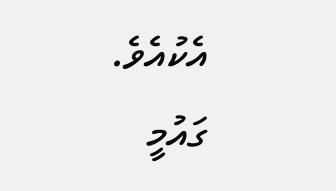އެކުއެވެ.
ގައުމީ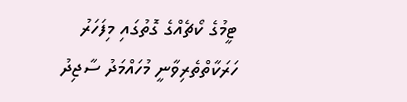ޓީމުގެ ކޯޗެއްގެ ގޮތުގައި މިފަހަރު ހަރަކާތްތެރިވާނީ މުހައްމަދު ސާޖިދު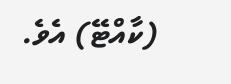(ކާއްޓޭ) އެވެ.